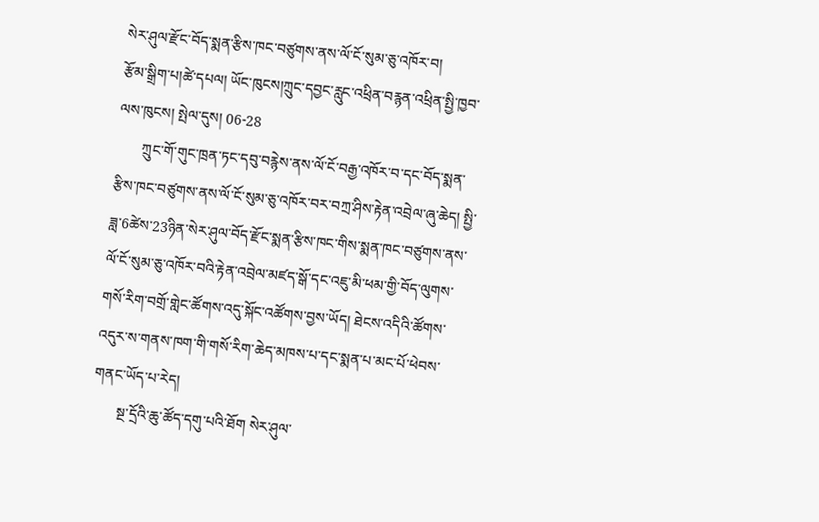སེར་ཤུལ་རྫོང་བོད་སྨན་རྩིས་ཁང་བཙུགས་ནས་ལོ་ངོ་སུམ་ཅུ་འཁོར་བ།
རྩོམ་སྒྲིག་པ།ཚེ་དཔལ། ཡོང་ཁུངས།ཀྲུང་དབྱང་རླུང་འཕྲིན་བརྙན་འཕྲིན་སྤྱི་ཁྱབ་ལས་ཁུངས། སྤེལ་དུས། 06-28
       ཀྲུང་གོ་གུང་ཁྲན་ཏང་དབུ་བརྙེས་ནས་ལོ་ངོ་བརྒྱ་འཁོར་བ་དང་བོད་སྨན་རྩིས་ཁང་བཙུགས་ནས་ལོ་ངོ་སུམ་ཅུ་འཁོར་བར་བཀྲ་ཤིས་རྟེན་འབྲེལ་ཞུ་ཆེད། སྤྱི་ཟླ་6ཚེས་23ཉིན་སེར་ཤུལ་བོད་རྫོང་སྨན་རྩིས་ཁང་གིས་སྨན་ཁང་བཙུགས་ནས་ལོ་ངོ་སུམ་ཅུ་འཁོར་བའི་རྟེན་འབྲེལ་མཛད་སྒོ་དང་འཇུ་མི་ཕམ་གྱི་བོད་ལུགས་གསོ་རིག་བགྲོ་གླེང་ཚོགས་འདུ་སྐོང་འཚོགས་བྱས་ཡོད། ཐེངས་འདིའི་ཚོགས་འདུར་ས་གནས་ཁག་གི་གསོ་རིག་ཆེད་མཁས་པ་དང་སྨན་པ་མང་པོ་ཕེབས་གནང་ཡོད་པ་རེད།
       སྔ་དྲོའི་ཆུ་ཚོད་དགུ་པའི་ཐོག སེར་ཤུལ་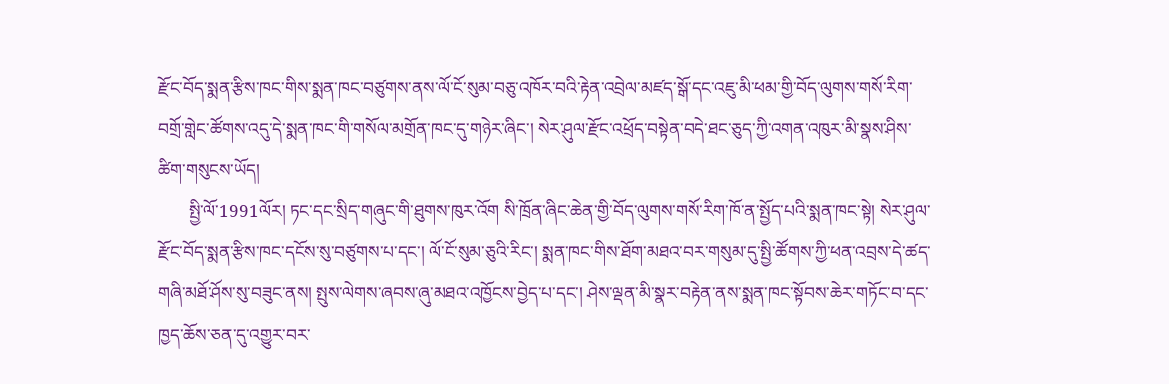རྫོང་བོད་སྨན་རྩིས་ཁང་གིས་སྨན་ཁང་བཙུགས་ནས་ལོ་ངོ་སུམ་བཅུ་འཁོར་བའི་རྟེན་འབྲེལ་མཛད་སྒོ་དང་འཇུ་མི་ཕམ་གྱི་བོད་ལུགས་གསོ་རིག་བགྲོ་གླེང་ཚོགས་འདུ་དེ་སྨན་ཁང་གི་གསོལ་མགྲོན་ཁང་དུ་གཉེར་ཞིང་། སེར་ཤུལ་རྫོང་འཕྲོད་བསྟེན་བདེ་ཐང་ཅུད་ཀྱི་འགན་འཁུར་མི་སྣས་ཤིས་ཚིག་གསུངས་ཡོད།
       སྤྱི་ལོ་1991ལོར། ཏང་དང་སྲིད་གཞུང་གི་ཐུགས་ཁུར་འོག སི་ཁྲོན་ཞིང་ཆེན་གྱི་བོད་ལུགས་གསོ་རིག་ཁོ་ན་སྤྱོད་པའི་སྨན་ཁང་སྟེ། སེར་ཤུལ་རྫོང་བོད་སྨན་རྩིས་ཁང་དངོས་སུ་བཙུགས་པ་དང་། ལོ་ངོ་སུམ་ཅུའི་རིང་། སྨན་ཁང་གིས་ཐོག་མཐའ་བར་གསུམ་དུ་སྤྱི་ཚོགས་ཀྱི་ཕན་འབྲས་དེ་ཚད་གཞི་མཐོ་ཤོས་སུ་བཟུང་ནས། སྤུས་ལེགས་ཞབས་ཞུ་མཐའ་འཁྱོངས་བྱེད་པ་དང་། ཤེས་ལྡན་མི་སྣར་བརྟེན་ནས་སྨན་ཁང་སྟོབས་ཆེར་གཏོང་བ་དང་ཁྱད་ཆོས་ཅན་དུ་འགྱུར་བར་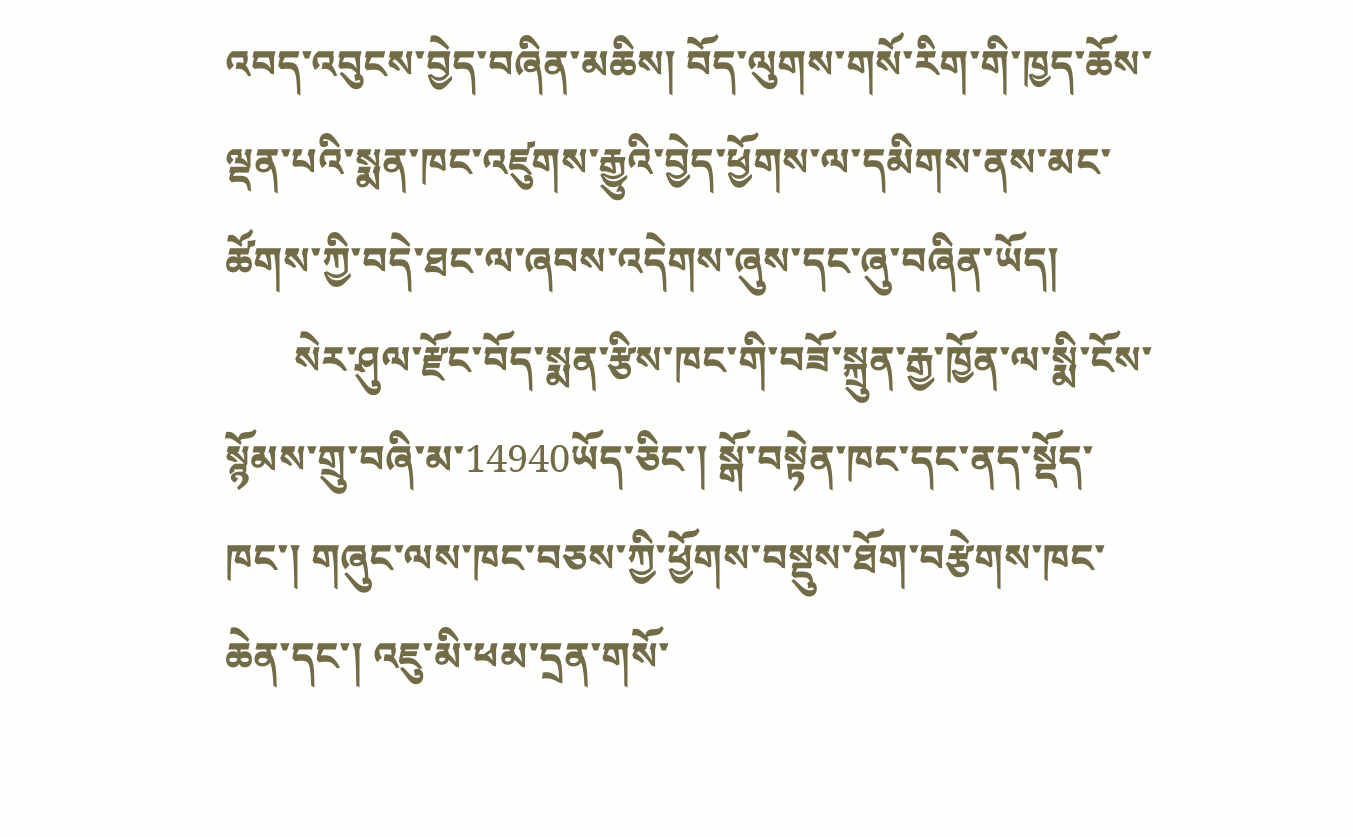འབད་འབུངས་བྱེད་བཞིན་མཆིས། བོད་ལུགས་གསོ་རིག་གི་ཁྱད་ཆོས་ལྡན་པའི་སྨན་ཁང་འཛུགས་རྒྱུའི་བྱེད་ཕྱོགས་ལ་དམིགས་ནས་མང་ཚོགས་ཀྱི་བདེ་ཐང་ལ་ཞབས་འདེགས་ཞུས་དང་ཞུ་བཞིན་ཡོད།
       སེར་ཤུལ་རྫོང་བོད་སྨན་རྩིས་ཁང་གི་བཟོ་སྐྲུན་རྒྱ་ཁྱོན་ལ་སྨི་ངོས་སྙོམས་གྲུ་བཞི་མ་14940ཡོད་ཅིང་། སྒོ་བསྟེན་ཁང་དང་ནད་སྡོད་ཁང་། གཞུང་ལས་ཁང་བཅས་ཀྱི་ཕྱོགས་བསྡུས་ཐོག་བརྩེགས་ཁང་ཆེན་དང་། འཇུ་མི་ཕམ་དྲན་གསོ་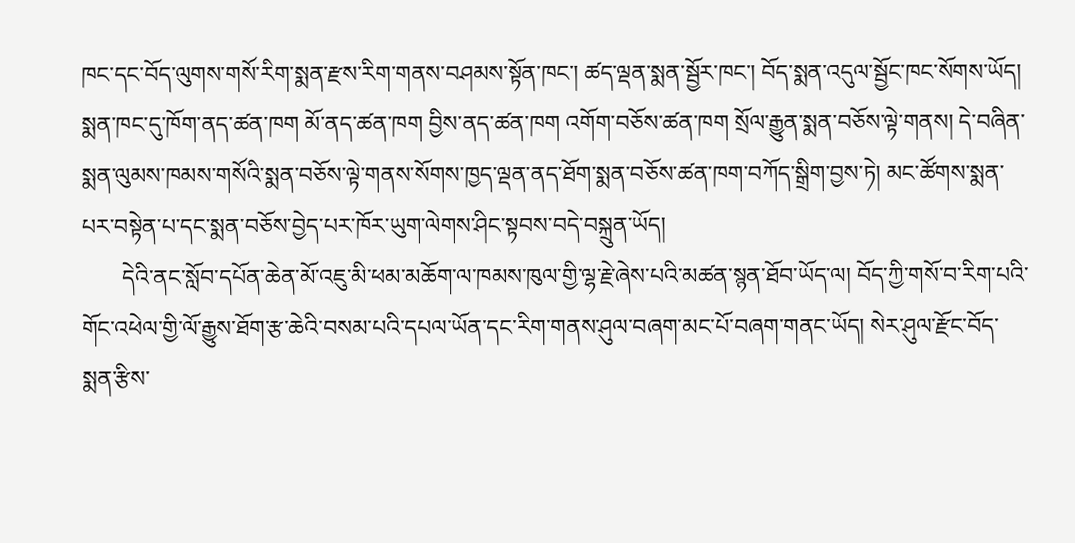ཁང་དང་བོད་ལུགས་གསོ་རིག་སྨན་རྫས་རིག་གནས་བཤམས་སྟོན་ཁང་། ཚད་ལྡན་སྨན་སྦྱོར་ཁང་། བོད་སྨན་འདུལ་སྦྱོང་ཁང་སོགས་ཡོད། སྨན་ཁང་དུ་ཁོག་ནད་ཚན་ཁག མོ་ནད་ཚན་ཁག བྱིས་ནད་ཚན་ཁག འགོག་བཅོས་ཚན་ཁག སྲོལ་རྒྱུན་སྨན་བཅོས་ལྟེ་གནས། དེ་བཞིན་སྨན་ལུམས་ཁམས་གསོའི་སྨན་བཅོས་ལྟེ་གནས་སོགས་ཁྱད་ལྡན་ནད་ཐོག་སྨན་བཅོས་ཚན་ཁག་བཀོད་སྒྲིག་བྱས་ཏེ། མང་ཚོགས་སྨན་པར་བསྟེན་པ་དང་སྨན་བཅོས་བྱེད་པར་ཁོར་ཡུག་ལེགས་ཤིང་སྟབས་བདེ་བསྐྲུན་ཡོད།
       དེའི་ནང་སློབ་དཔོན་ཆེན་མོ་འཇུ་མི་ཕམ་མཆོག་ལ་ཁམས་ཁུལ་གྱི་ལྷ་རྗེ་ཞེས་པའི་མཚན་སྙན་ཐོབ་ཡོད་ལ། བོད་ཀྱི་གསོ་བ་རིག་པའི་གོང་འཕེལ་གྱི་ལོ་རྒྱུས་ཐོག་རྩ་ཆེའི་བསམ་པའི་དཔལ་ཡོན་དང་རིག་གནས་ཤུལ་བཞག་མང་པོ་བཞག་གནང་ཡོད། སེར་ཤུལ་རྫོང་བོད་སྨན་རྩིས་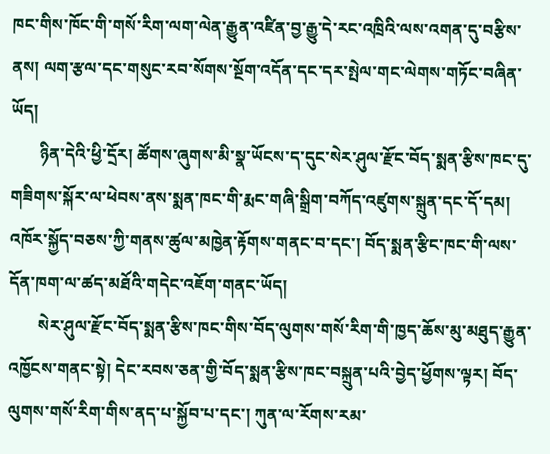ཁང་གིས་ཁོང་གི་གསོ་རིག་ལག་ལེན་རྒྱུན་འཛིན་བྱ་རྒྱུ་དེ་རང་འཁྲིའི་ལས་འགན་དུ་བརྩིས་ནས། ལག་རྩལ་དང་གསུང་རབ་སོགས་སྔོག་འདོན་དང་དར་སྤེལ་གང་ལེགས་གཏོང་བཞིན་ཡོད།
       ཉིན་དེའི་ཕྱི་དྲོར། ཚོགས་ཞུགས་མི་སྣ་ཡོངས་ད་དུང་སེར་ཤུལ་རྫོང་བོད་སྨན་རྩིས་ཁང་དུ་གཟིགས་སྐོར་ལ་ཕེབས་ནས་སྨན་ཁང་གི་རྨང་གཞི་སྒྲིག་བཀོད་འཛུགས་སྐྲུན་དང་དོ་དམ། འཁོར་སྐྱོད་བཅས་ཀྱི་གནས་ཚུལ་མཁྱེན་རྟོགས་གནང་བ་དང་། བོད་སྨན་རྩིང་ཁང་གི་ལས་དོན་ཁག་ལ་ཚད་མཐོའི་གདེང་འཇོག་གནང་ཡོད།
       སེར་ཤུལ་རྫོང་བོད་སྨན་རྩིས་ཁང་གིས་བོད་ལུགས་གསོ་རིག་གི་ཁྱད་ཆོས་མུ་མཐུད་རྒྱུན་འཁྱོངས་གནང་སྟེ། དེང་རབས་ཅན་གྱི་བོད་སྨན་རྩིས་ཁང་བསྐྲུན་པའི་བྱེད་ཕྱོགས་ལྟར། བོད་ལུགས་གསོ་རིག་གིས་ནད་པ་སྐྱོབ་པ་དང་། ཀུན་ལ་རོགས་རམ་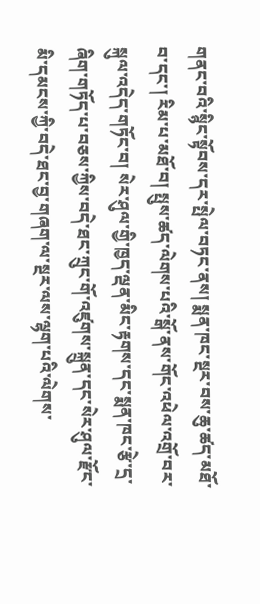གནང་བའི་སྙིང་སྟོབས་དར་སྤེལ་བཏང་ནས། སྨན་ཁང་སྔར་བས་ཆུ་ཚད་མཐོ་བ་དང་། རིམ་པ་མཐོ་བ། སྤུས་ཚད་ལེགས་པའི་སྒོ་ནས་གོང་འཕེལ་འགྲོ་བར་སྐུལ་འདེད་གཏོང་བ། སེར་ཤུལ་གྱི་ཁྱད་ལྡན་མིང་རྟགས་དང་སྨན་ཁང་རྩེ་དྲ་ཞིག་གཏོད་པ་བཅས་ཀྱིས་བདེ་ཐང་ཀྲུང་གོ་འཛུགས་སྐྲུན་དང་སེར་ཤུལ་རྫོང་མི་དམངས་ཀྱི་བདེ་ཐང་བྱ་གཞག་ལ་སྔར་ལས་ལྷག་པའི་ལེགས་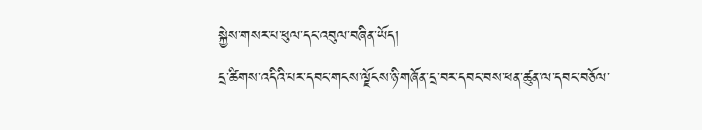སྐྱེས་གསར་པ་ཕུལ་དང་འབུལ་བཞིན་ཡོད།
དྲ་ཚིགས་འདིའི་པར་དབང་གངས་ལྗོངས་ཉི་གཞོན་དྲ་བར་དབང་བས་ཕན་ཚུན་ལ་དབང་བཅོལ་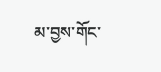མ་བྱས་གོང་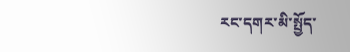རང་དགར་མི་སྤྱོད་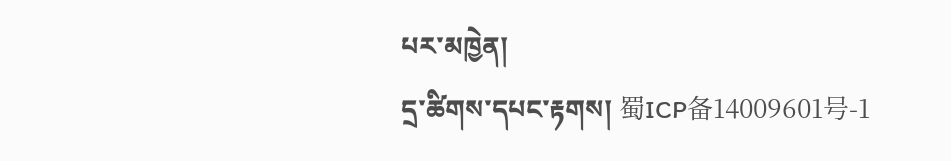པར་མཁྱེན།
དྲ་ཚིགས་དཔང་རྟགས། 蜀ICP备14009601号-1